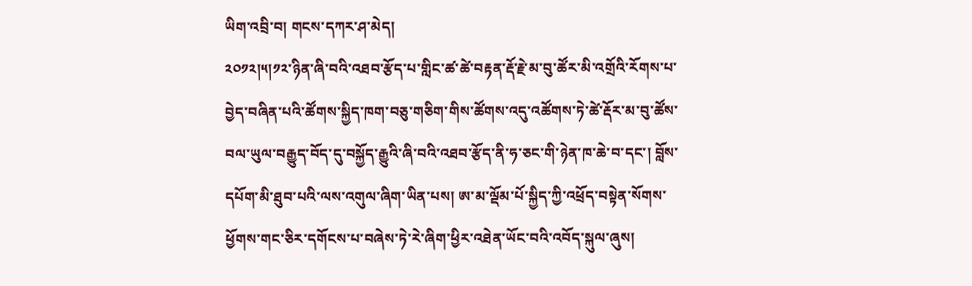ཡིག་འབྲི་བ། གངས་དཀར་ཤ་མེད།
༢༠༡༢།༥།༡༢་ཉིན་ཞི་བའི་འཐབ་རྩོད་པ་གླིང་ཚ་ཚེ་བརྟན་རྡོ་རྗེ་མ་བུ་ཚོར་མི་འགྲོའི་རོགས་པ་བྱེད་བཞིན་པའི་ཚོགས་སྐྱིད་ཁག་བཅུ་གཅིག་གིས་ཚོགས་འདུ་འཚོགས་ཏེ་ཚེ་རྡོར་མ་བུ་ཚོས་བལ་ཡུལ་བརྒྱུད་བོད་དུ་བསྐྱོད་རྒྱུའི་ཞི་བའི་འཐབ་རྩོད་ནི་ཧ་ཅང་གི་ཉེན་ཁ་ཆེ་བ་དང་། བློས་དཔོག་མི་ཐུབ་པའི་ལས་འགུལ་ཞིག་ཡིན་པས། ཨ་མ་ལྡོམ་པོ་སྐྱིད་ཀྱི་འཕྲོད་བསྟེན་སོགས་ཕྱོགས་གང་ཅིར་དགོངས་པ་བཞེས་ཏེ་རེ་ཞིག་ཕྱིར་འཐེན་ཡོང་བའི་འབོད་སྐུལ་ཞུས།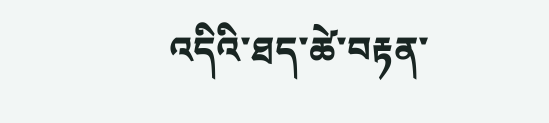འདིའི་ཐད་ཚེ་བརྟན་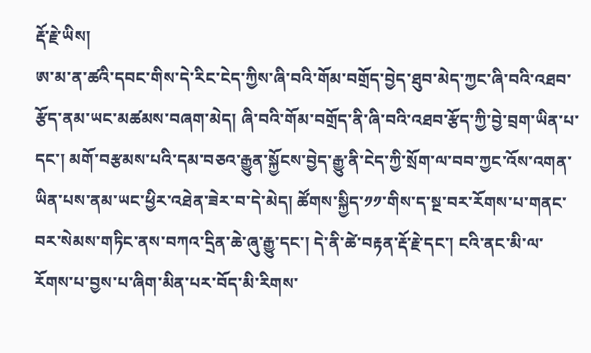རྡོ་རྗེ་ཡིས།
ཨ་མ་ན་ཚའི་དབང་གིས་དེ་རིང་ངེད་ཀྱིས་ཞི་བའི་གོམ་བགྲོད་བྱེད་ཐུབ་མེད་ཀྱང་ཞི་བའི་འཐབ་རྩོད་ནམ་ཡང་མཚམས་བཞག་མེད། ཞི་བའི་གོམ་བགྲོད་ནི་ཞི་བའི་འཐབ་རྩོད་ཀྱི་བྱེ་བྲག་ཡིན་པ་དང་། མགོ་བརྩམས་པའི་དམ་བཅའ་རྒྱུན་སྐྱོངས་བྱེད་རྒྱུ་ནི་ངེད་ཀྱི་སྲོག་ལ་བབ་ཀྱང་འོས་འགན་ཡིན་པས་ནམ་ཡང་ཕྱིར་འཐེན་ཟེར་བ་དེ་མེད། ཚོགས་སྐྱིད་༡༡་གིས་ད་སྔ་བར་རོགས་པ་གནང་བར་སེམས་གཏིང་ནས་བཀའ་དྲིན་ཆེ་ཞུ་རྒྱུ་དང་། དེ་ནི་ཚེ་བརྟན་རྡོ་རྗེ་དང་། ངའི་ནང་མི་ལ་རོགས་པ་བྱས་པ་ཞིག་མིན་པར་བོད་མི་རིགས་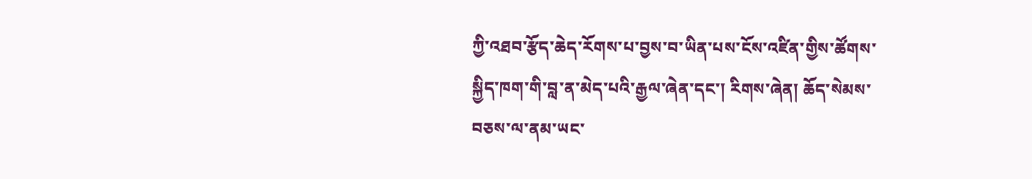ཀྱི་འཐབ་རྩོད་ཆེད་རོགས་པ་བྱས་བ་ཡིན་པས་ངོས་འཛིན་གྱིས་ཚོགས་སྐྱིད་ཁག་གི་བླ་ན་མེད་པའི་རྒྱལ་ཞེན་དང་། རིགས་ཞེན། ཆོད་སེམས་བཅས་ལ་ནམ་ཡང་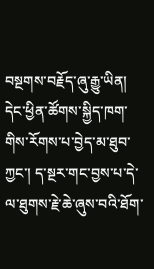བསྔགས་བརྗོད་ཞུ་རྒྱུ་ཡིན། དེང་ཕྱིན་ཚོགས་སྐྱིད་ཁག་གིས་རོགས་པ་བྱེད་མ་ཐུབ་ཀྱང་། ད་སྔར་གང་བྱས་པ་དེ་ལ་ཐུགས་རྗེ་ཆེ་ཞུས་བའི་ཐོག་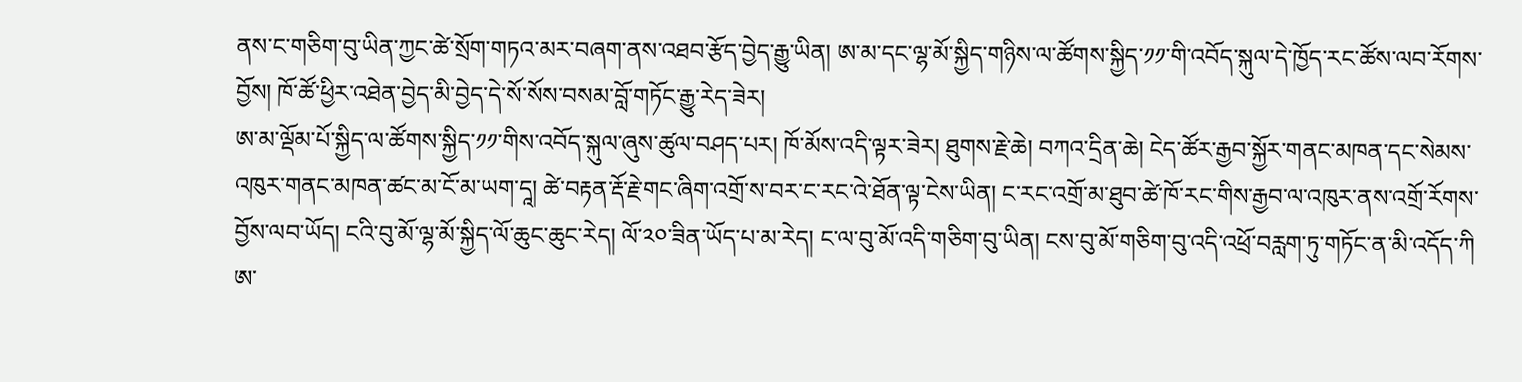ནས་ང་གཅིག་བུ་ཡིན་ཀྱང་ཚེ་སྲོག་གཏའ་མར་བཞག་ནས་འཐབ་རྩོད་བྱེད་རྒྱུ་ཡིན། ཨ་མ་དང་ལྷ་མོ་སྐྱིད་གཉིས་ལ་ཚོགས་སྐྱིད་༡༡་གི་འབོད་སྐུལ་དེ་ཁྱོད་རང་ཚོས་ལབ་རོགས་བྱོས། ཁོ་ཚོ་ཕྱིར་འཐེན་བྱེད་མི་བྱེད་དེ་སོ་སོས་བསམ་བློ་གཏོང་རྒྱུ་རེད་ཟེར།
ཨ་མ་ལྡོམ་པོ་སྐྱིད་ལ་ཚོགས་སྐྱིད་༡༡་གིས་འབོད་སྐུལ་ཞུས་ཚུལ་བཤད་པར། ཁོ་མོས་འདི་ལྟར་ཟེར། ཐུགས་རྗེ་ཆེ། བཀའ་དྲིན་ཆེ། ངེད་ཚོར་རྒྱབ་སྐྱོར་གནང་མཁན་དང་སེམས་འཁུར་གནང་མཁན་ཚང་མ་ངོ་མ་ཡག་དཱ། ཚེ་བརྟན་རྡོ་རྗེ་གང་ཞིག་འགྲོ་ས་བར་ང་རང་འེ་ཐོན་ལྟ་ངེས་ཡིན། ང་རང་འགྲོ་མ་ཐུབ་ཚེ་ཁོ་རང་གིས་རྒྱབ་ལ་འཁུར་ནས་འགྲོ་རོགས་བྱོས་ལབ་ཡོད། ངའི་བུ་མོ་ལྷ་མོ་སྐྱིད་ལོ་ཆུང་ཆུང་རེད། ལོ་༢༠་ཟིན་ཡོད་པ་མ་རེད། ང་ལ་བུ་མོ་འདི་གཅིག་བུ་ཡིན། ངས་བུ་མོ་གཅིག་བུ་འདི་འཕྲོ་བརླག་ཏུ་གཏོང་ན་མི་འདོད་ཀི ཨ་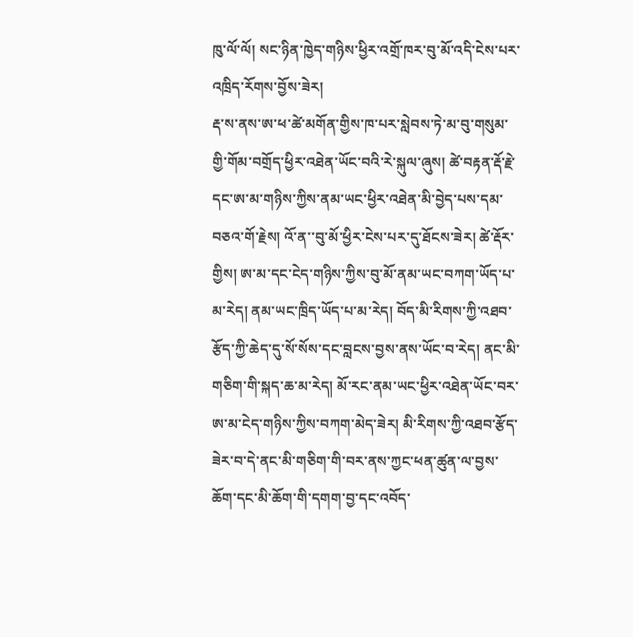ཁུ་ལོ་ལོ། སང་ཉིན་ཁྱེད་གཉིས་ཕྱིར་འགྲོ་ཁར་བུ་མོ་འདི་ངེས་པར་འཁྲིད་རོགས་བྱོས་ཟེར།
རྡ་ས་ནས་ཨ་ཕ་ཚེ་མགོན་གྱིས་ཁ་པར་སླེབས་ཏེ་མ་བུ་གསུམ་གྱི་གོམ་བགྲོད་ཕྱིར་འཐེན་ཡོང་བའི་རེ་སྐུལ་ཞུས། ཚེ་བརྟན་རྡོ་རྗེ་དང་ཨ་མ་གཉིས་ཀྱིས་ནམ་ཡང་ཕྱིར་འཐེན་མི་བྱེད་པས་དམ་བཅའ་གོ་རྗེས། འོ་ན་་བུ་མོ་ཕྱིར་ངེས་པར་དུ་ཐོངས་ཟེར། ཚེ་རྡོར་གྱིས། ཨ་མ་དང་ངེད་གཉིས་ཀྱིས་བུ་མོ་ནམ་ཡང་བཀག་ཡོད་པ་མ་རེད། ནམ་ཡང་ཁྲིད་ཡོད་པ་མ་རེད། བོད་མི་རིགས་ཀྱི་འཐབ་རྩོད་ཀྱི་ཆེད་དུ་སོ་སོས་དང་བླངས་བྱས་ནས་ཡོང་བ་རེད། ནང་མི་གཅིག་གི་སྐད་ཆ་མ་རེད། མོ་རང་ནམ་ཡང་ཕྱིར་འཐེན་ཡོང་བར་ཨ་མ་ངེད་གཉིས་ཀྱིས་བཀག་མེད་ཟེར། མི་རིགས་ཀྱི་འཐབ་རྩོད་ཟེར་བ་དེ་ནང་མི་གཅིག་གི་བར་ནས་ཀྱང་ཕན་ཚུན་ལ་བྱས་ཆོག་དང་མི་ཆོག་གི་དགག་བྱ་དང་འབོད་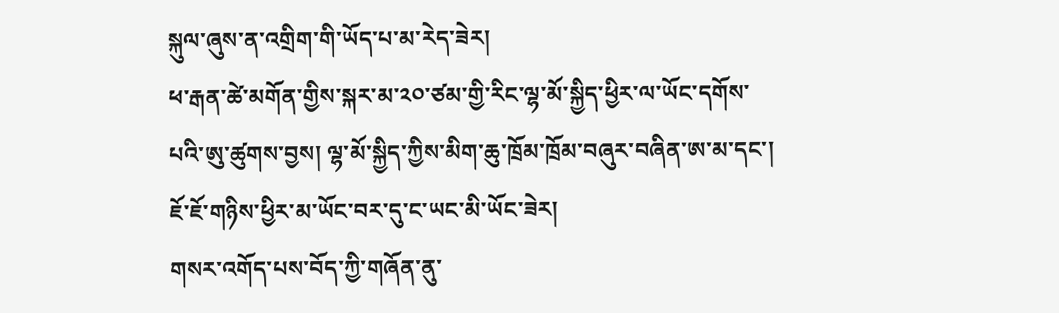སྐུལ་ཞུས་ན་འགྲིག་གི་ཡོད་པ་མ་རེད་ཟེར།
ཕ་རྒན་ཚེ་མགོན་གྱིས་སྐར་མ་༢༠་ཙམ་གྱི་རིང་ལྷ་མོ་སྐྱིད་ཕྱིར་ལ་ཡོང་དགོས་པའི་ཨུ་ཚུགས་བྱས། ལྷ་མོ་སྐྱིད་ཀྱིས་མིག་ཆུ་ཁྲོམ་ཁྲོམ་བཞུར་བཞིན་ཨ་མ་དང་། ཇོ་ཇོ་གཉིས་ཕྱིར་མ་ཡོང་བར་དུ་ང་ཡང་མི་ཡོང་ཟེར།
གསར་འགོད་པས་བོད་ཀྱི་གཞོན་ནུ་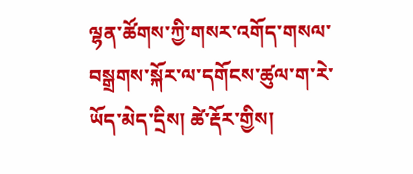ལྷན་ཚོགས་ཀྱི་གསར་འགོད་གསལ་བསྒྲགས་སྐོར་ལ་དགོངས་ཚུལ་ག་རེ་ཡོད་མེད་དྲིས། ཚེ་རྡོར་གྱིས།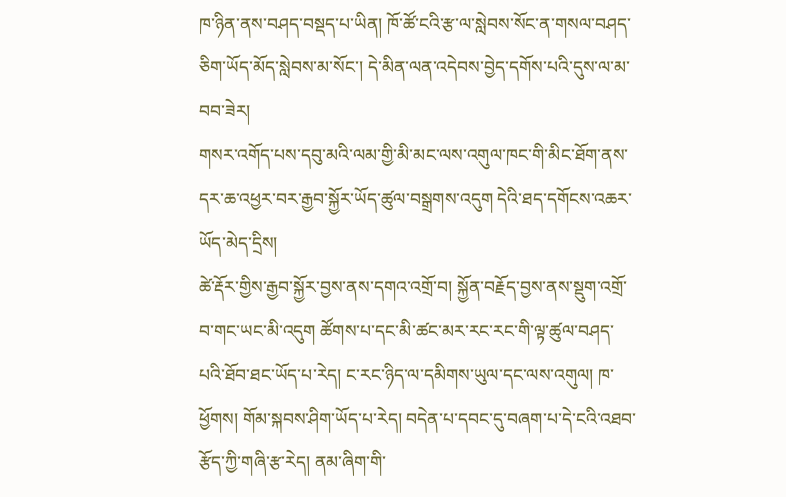ཁ་ཉིན་ནས་བཤད་བསྡད་པ་ཡིན། ཁོ་ཚོ་ངའི་རྩ་ལ་སླེབས་སོང་ན་གསལ་བཤད་ཅིག་ཡོད་མོད་སླེབས་མ་སོང་། དེ་མིན་ལན་འདེབས་བྱེད་དགོས་པའི་དུས་ལ་མ་བབ་ཟེར།
གསར་འགོད་པས་དབུ་མའི་ལམ་གྱི་མི་མང་ལས་འགུལ་ཁང་གི་མིང་ཐོག་ནས་དར་ཆ་འཕྱར་བར་རྒྱབ་སྐྱོར་ཡོད་ཚུལ་བསྒྲགས་འདུག དེའི་ཐད་དགོངས་འཆར་ཡོད་མེད་དྲིས།
ཚེ་རྡོར་གྱིས་རྒྱབ་སྐྱོར་བྱས་ནས་དགའ་འགྲོ་བ། སྐྱོན་བརྗོད་བྱས་ནས་སྡུག་འགྲོ་བ་གང་ཡང་མི་འདུག ཚོགས་པ་དང་མི་ཚང་མར་རང་རང་གི་ལྟ་ཚུལ་བཤད་པའི་ཐོབ་ཐང་ཡོད་པ་རེད། ང་རང་ཉིད་ལ་དམིགས་ཡུལ་དང་ལས་འགུལ། ཁ་ཕྱོགས། གོམ་སྐབས་ཤིག་ཡོད་པ་རེད། བདེན་པ་དབང་དུ་བཞག་པ་དེ་ངའི་འཐབ་རྩོད་ཀྱི་གཞི་རྩ་རེད། ནམ་ཞིག་གི་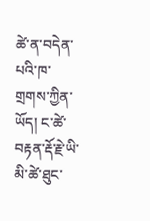ཚེ་ན་བདེན་པའི་ཁ་གྲགས་ཀྱིན་ཡོད། ང་ཚེ་བརྟན་རྡོ་རྗེ་ཡི་མི་ཚེ་ཐུང་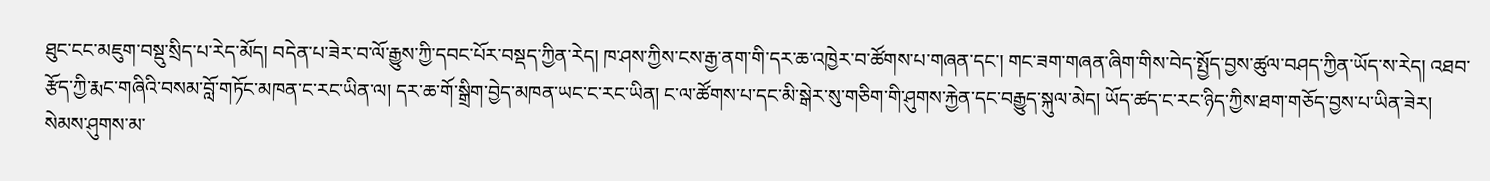ཐུང་ངང་མཇུག་བསྡུ་སྲིད་པ་རེད་མོད། བདེན་པ་ཟེར་བ་ལོ་རྒྱུས་ཀྱི་དབང་པོར་བསྡད་ཀྱིན་རེད། ཁ་ཤས་ཀྱིས་ངས་རྒྱ་ནག་གི་དར་ཆ་འཁྱེར་བ་ཚོགས་པ་གཞན་དང་། གང་ཟག་གཞན་ཞིག་གིས་བེད་སྤྱོད་བྱས་ཚུལ་བཤད་ཀྱིན་ཡོད་ས་རེད། འཐབ་རྩོད་ཀྱི་རྨང་གཞིའི་བསམ་བློ་གཏོང་མཁན་ང་རང་ཡིན་ལ། དར་ཆ་གོ་སྒྲིག་བྱེད་མཁན་ཡང་ང་རང་ཡིན། ང་ལ་ཚོགས་པ་དང་མི་སྒེར་སུ་གཅིག་གི་ཤུགས་རྐྱེན་དང་བརྒྱུད་སྐུལ་མེད། ཡོད་ཚད་ང་རང་ཉིད་ཀྱིས་ཐག་གཅོད་བྱས་པ་ཡིན་ཟེར།
སེམས་ཤུགས་མ་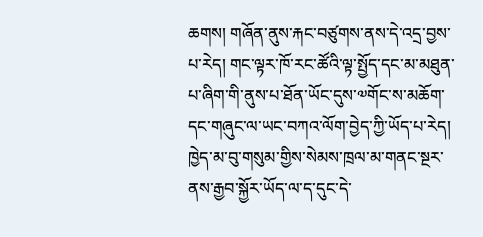ཆགས། གཞོན་ནུས་རྐང་བཙུགས་ནས་དེ་འདྲ་བྱས་པ་རེད། གང་ལྟར་ཁོ་རང་ཚོའི་ལྟ་སྤྱོད་དང་མ་མཐུན་པ་ཞིག་གི་ནུས་པ་ཐོན་ཡོང་དུས་༧གོང་ས་མཆོག་དང་གཞུང་ལ་ཡང་བཀའ་ལོག་བྱེད་ཀྱི་ཡོད་པ་རེད།
ཁྱེད་མ་བུ་གསུམ་གྱིས་སེམས་ཁྲལ་མ་གནང་སྔར་ནས་རྒྱབ་སྐྱོར་ཡོད་ལ་ད་དུང་དེ་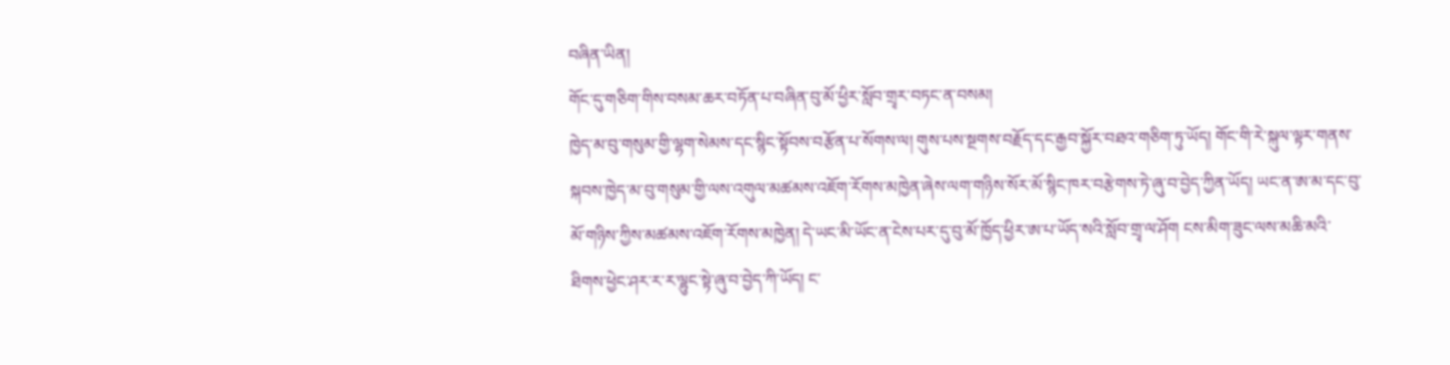བཞིན་ཡིན།
གོང་དུ་གཅིག་གིས་བསམ་ཆར་བཏོན་པ་བཞིན་བུ་མོ་ཕྱིར་སློབ་གྲྭར་བཏང་ན་བསམ།
ཁྱེད་མ་བུ་གསུམ་གྱི་ལྷག་སེམས་དང་སྙིང་སྟོབས་བརྩོན་པ་སོགས་ལ། གུས་པས་སྔགས་བརྗོད་དང་རྒྱབ་སྐྱོར་བཐའ་གཅིག་ཏུ་ཡོད། གོང་གི་རེ་སྐུལ་ལྟར་གནས་སྐབས་ཁྱེད་མ་བུ་གསུམ་གྱི་ལས་འགུལ་མཚམས་འཇོག་རོགས་མཁྱེན་ཞེས་ལག་གཉིས་སོར་མོ་སྙིང་ཁར་བརྩེགས་ཏེ་ཞུ་བ་བྱེད་ཀྱིན་ཡོད། ཡང་ན་ཨ་མ་དང་བུ་མོ་གཉིས་ཀྱིས་མཚམས་འཇོག་རོགས་མཁྱེན། དེ་ཡང་མི་ཡོང་ན་ངེས་པར་དུ་བུ་མོ་ཁྱོད་ཕྱིར་ཨ་པ་ཡོད་སའི་སློབ་གྲྭ་ལ་ཤོག ངས་མིག་ཟུང་ལས་མཆི་མའི་ཐིགས་ཕྱེང་ཤར་ར་ར་ལྷུང་སྟེ་ཞུ་བ་བྱེད་ཀི་ཡོད། ང་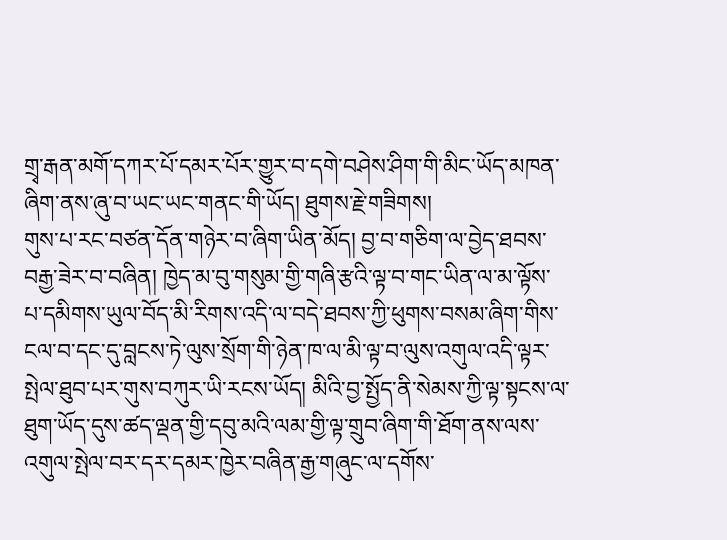གྲྭ་རྒན་མགོ་དཀར་པོ་དམར་པོར་གྱུར་བ་དགེ་བཤེས་ཤིག་གི་མིང་ཡོད་མཁན་ཞིག་ནས་ཞུ་བ་ཡང་ཡང་གནང་གི་ཡོད། ཐུགས་རྗེ་གཟིགས།
གུས་པ་རང་བཙན་དོན་གཉེར་བ་ཞིག་ཡིན་མོད། བྱ་བ་གཅིག་ལ་བྱེད་ཐབས་བརྒྱ་ཟེར་བ་བཞིན། ཁྱེད་མ་བུ་གསུམ་གྱི་གཞི་རྩའི་ལྟ་བ་གང་ཡིན་ལ་མ་ལྟོས་པ་དམིགས་ཡུལ་བོད་མི་རིགས་འདི་ལ་བདེ་ཐབས་ཀྱི་ཕུགས་བསམ་ཞིག་གིས་ངལ་བ་དང་དུ་བླངས་ཏེ་ལུས་སྲོག་གི་ཉེན་ཁ་ལ་མི་ལྟ་བ་ལུས་འགུལ་འདི་ལྟར་སྤེལ་ཐུབ་པར་གུས་བཀུར་ཡི་རངས་ཡོད། མིའི་བྱ་སྤྱོད་ནི་སེམས་ཀྱི་ལྟ་སྟངས་ལ་ཐུག་ཡོད་དུས་ཚད་ལྡན་གྱི་དབུ་མའི་ལམ་གྱི་ལྟ་གྲུབ་ཞིག་གི་ཐོག་ནས་ལས་འགུལ་སྤེལ་བར་དར་དམར་ཁྱེར་བཞིན་རྒྱ་གཞུང་ལ་དགོས་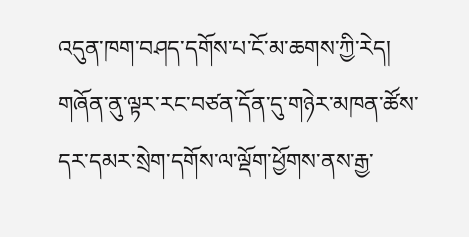འདུན་ཁག་བཤད་དགོས་པ་ངོ་མ་ཆགས་ཀྱི་རེད།
གཞོན་ནུ་ལྟར་རང་བཙན་དོན་དུ་གཉེར་མཁན་ཚོས་དར་དམར་སྲེག་དགོས་ལ་ལྡོག་ཕྱོགས་ནས་རྒྱ་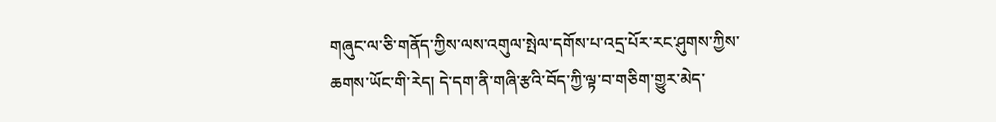གཞུང་ལ་ཅི་གནོད་ཀྱིས་ལས་འགུལ་སྤེལ་དགོས་པ་འདྲ་པོར་རང་ཤུགས་ཀྱིས་ཆགས་ཡོང་གི་རེད། དེ་དག་ནི་གཞི་རྩའི་བོད་ཀྱི་ལྟ་བ་གཅིག་གྱུར་མེད་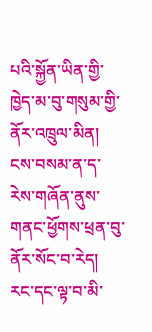པའི་སྐྱོན་ཡིན་གྱི་ཁྱེད་མ་བུ་གསུམ་གྱི་ནོར་འཁྲུལ་མིན། ངས་བསམ་ན་ད་རེས་གཞོན་ནུས་གནང་ཕྱོགས་ཕྲན་བུ་ནོར་སོང་བ་རེད། རང་དང་ལྟ་བ་མི་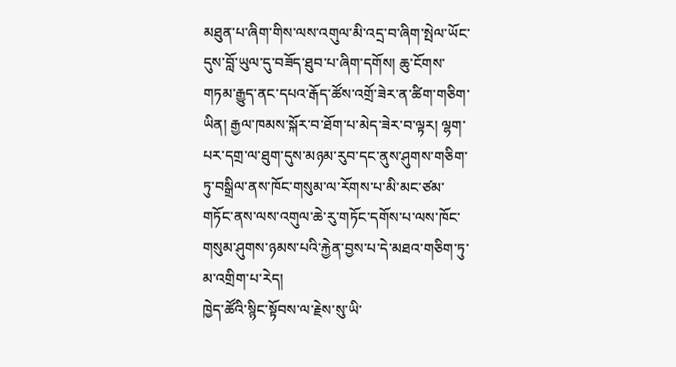མཐུན་པ་ཞིག་གིས་ལས་འགུལ་མི་འདྲ་བ་ཞིག་སྤེལ་ཡོང་དུས་བློ་ཡུལ་དུ་བཟོད་ཐུབ་པ་ཞིག་དགོས། ཆུ་ངོགས་གཏམ་རྒྱུད་ནང་དཔའ་རྒོད་ཚོས་འགྲོ་ཟེར་ན་ཚིག་གཅིག་ཡིན། རྒྱལ་ཁམས་སྐོར་བ་ཐོག་པ་མེད་ཟེར་བ་ལྟར། ལྷག་པར་དགྲ་ལ་ཐུག་དུས་མཉམ་རུབ་དང་ནུས་ཤུགས་གཅིག་ཏུ་བསྒྲིལ་ནས་ཁོང་གསུམ་ལ་རོགས་པ་མི་མང་ཙམ་གཏོང་ནས་ལས་འགུལ་ཆེ་རུ་གཏོང་དགོས་པ་ལས་ཁོང་གསུམ་ཤུགས་ཉམས་པའི་རྐྱེན་བྱས་པ་དེ་མཐའ་གཅིག་ཏུ་མ་འགྲིག་པ་རེད།
ཁྱེད་ཚོའི་སྙིང་སྟོབས་ལ་རྗེས་སུ་ཡི་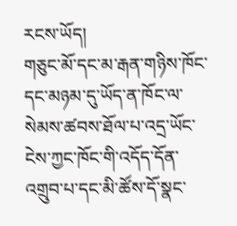རངས་ཡོད།
གཅུང་མོ་དང་མ་རྒན་གཉིས་ཁོང་དང་མཉམ་དུ་ཡོད་ན་ཁོང་ལ་སེམས་ཚབས་ཐོལ་པ་འདྲ་ཡོང་ངེས་ཀྱང་ཁོང་གི་འདོད་དོན་འགྲུབ་པ་དང་མི་ཚོས་དོ་སྣང་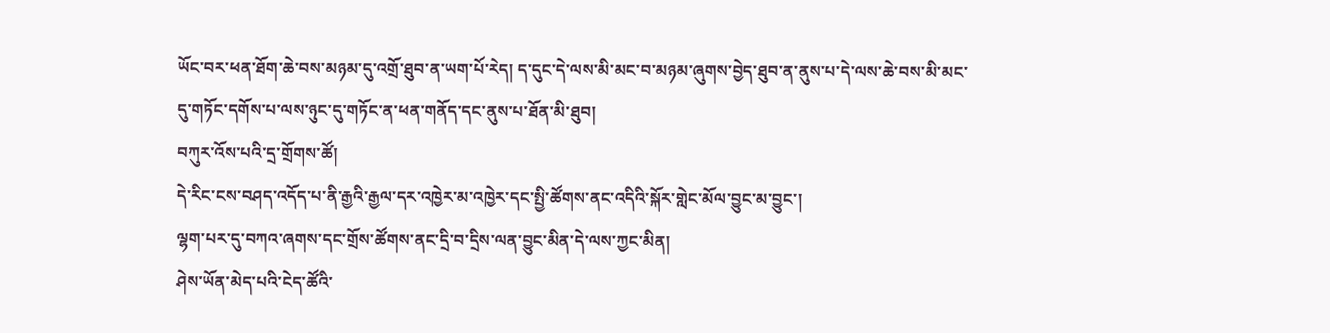ཡོང་བར་ཕན་ཐོག་ཆེ་བས་མཉམ་དུ་འགྲོ་ཐུབ་ན་ཡག་པོ་རེད། ད་དུང་དེ་ལས་མི་མང་བ་མཉམ་ཞུགས་བྱེད་ཐུབ་ན་ནུས་པ་དེ་ལས་ཆེ་བས་མི་མང་དུ་གཏོང་དགོས་པ་ལས་ཉུང་དུ་གཏོང་ན་ཕན་གནོད་དང་ནུས་པ་ཐོན་མི་ཐུབ།
བཀུར་འོས་པའི་དྲ་གྲོགས་ཚོ།
དེ་རིང་ངས་བཤད་འདོད་པ་ནི་རྒྱའི་རྒྱལ་དར་འཁྱེར་མ་འཁྱེར་དང་སྤྱི་ཚོགས་ནང་འདིའི་སྐོར་གླེང་མོལ་བྱུང་མ་བྱུང་།
ལྷག་པར་དུ་བཀའ་ཞགས་དང་གྲོས་ཚོགས་ནང་དྲི་བ་དྲིས་ལན་བྱུང་མིན་དེ་ལས་ཀྱང་མིན།
ཤེས་ཡོན་མེད་པའི་ངེད་ཚོའི་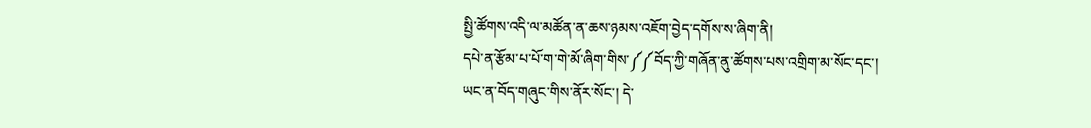སྤྱི་ཚོགས་འདི་ལ་མཚོན་ན་ཆས་ཉམས་འཇོག་བྱེད་དགོས་ས་ཞིག་ནི།
དཔེ་ན་རྩོམ་པ་པོ་ག་གེ་མོ་ཞིག་གིས་༼༼བོད་ཀྱི་གཞོན་ནུ་ཚོགས་པས་འགྲིག་མ་སོང་དང་།
ཡང་ན་བོད་གཞུང་གིས་ནོར་སོང་། དེ་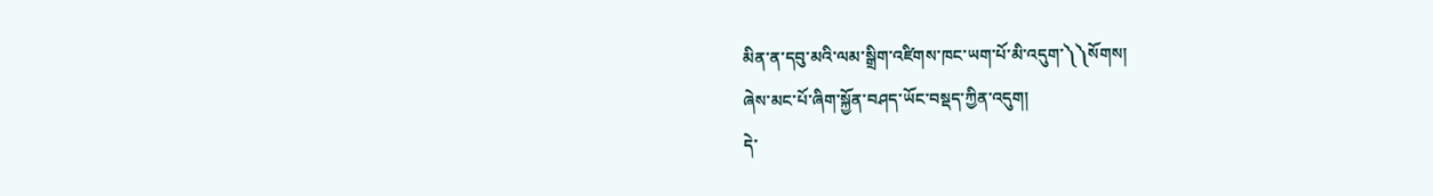མིན་ན་དབུ་མའི་ལམ་སྒྲིག་འཛིགས་ཁང་ཡག་པོ་མི་འདུག་༽༽སོགས།
ཞེས་མང་པོ་ཞིག་སྐྱོན་བཤད་ཡོང་བསྡད་ཀྱིན་འདུག།
དེ་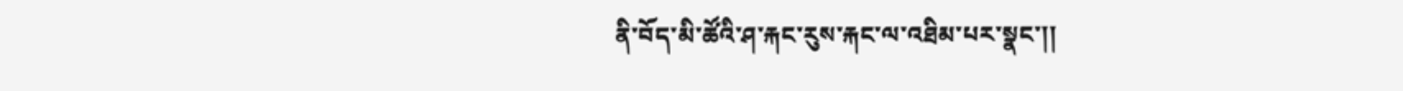ནི་བོད་མི་ཚོའི་ཤ་རྐང་རུས་རྐང་ལ་འཐིམ་པར་སྣང་།།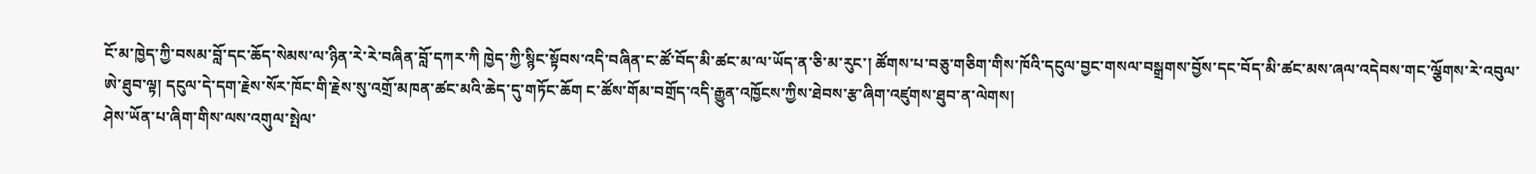ངོ་མ་ཁྱེད་ཀྱི་བསམ་བློ་དང་ཆོད་སེམས་ལ་ཉིན་རེ་རེ་བཞིན་བློ་དཀར་ཀི ཁྱེད་ཀྱི་སྙིང་སྟོབས་འདི་བཞིན་ང་ཚོ་བོད་མི་ཚང་མ་ལ་ཡོད་ན་ཅི་མ་རུང་། ཚོགས་པ་བཅུ་གཅིག་གིས་ཁོའི་དངུལ་བྱང་གསལ་བསྒྲགས་བྱོས་དང་བོད་མི་ཚང་མས་ཞལ་འདེབས་གང་ལྕོགས་རེ་འབུལ་ཨེ་ཐུབ་ལྟ། དངུལ་དེ་དག་རྗེས་སོར་ཁོང་གི་རྗེས་སུ་འགྲོ་མཁན་ཚང་མའི་ཆེད་དུ་གཏོང་ཆོག ང་ཚོས་གོམ་བགྲོད་འདི་རྒྱུན་འཁྱོངས་ཀྱིས་ཐེབས་རྩ་ཞིག་འཛུགས་ཐུབ་ན་ལེགས།
ཤེས་ཡོན་པ་ཞིག་གིས་ལས་འགུལ་སྤེལ་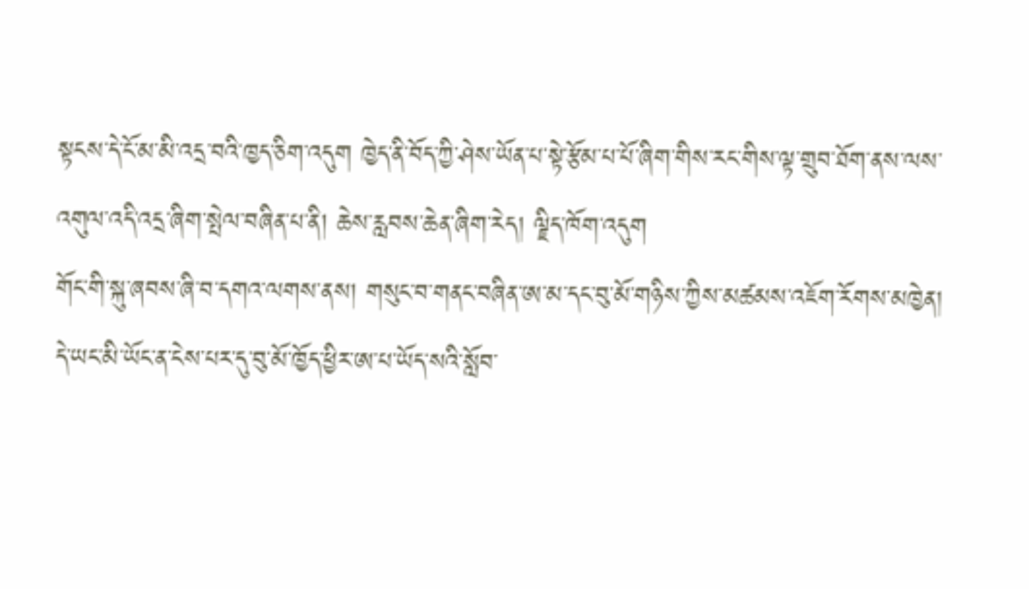སྟངས་དེ་ངོ་མ་མི་འདྲ་བའི་ཁྱད་ཅིག་འདུག ཁྱེད་ནི་བོད་ཀྱི་ཤེས་ཡོན་པ་སྟེ་རྩོམ་པ་པོ་ཞིག་གིས་རང་གིས་ལྟ་གྲུབ་ཐོག་ནས་ལས་འགུལ་འདི་འདྲ་ཞིག་སྤེལ་བཞིན་པ་ནི། ཆེས་རླབས་ཆེན་ཞིག་རེད། ལྗིད་ཁོག་འདུག
གོང་གི་སྐུ་ཞབས་ཞི་བ་དགའ་ལགས་ནས། གསུང་བ་གནང་བཞིན་ཨ་མ་དང་བུ་མོ་གཉིས་ཀྱིས་མཚམས་འཇོག་རོགས་མཁྱེན། དེ་ཡང་མི་ཡོང་ན་ངེས་པར་དུ་བུ་མོ་ཁྱོད་ཕྱིར་ཨ་པ་ཡོད་སའི་སློབ་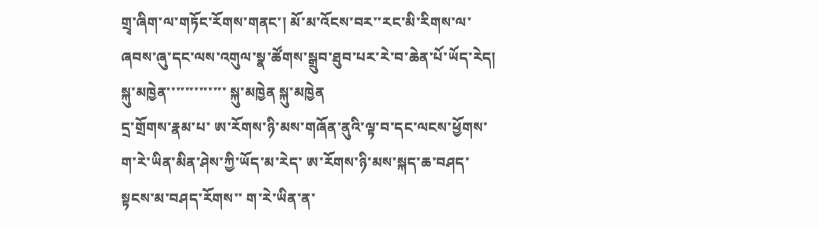གྲྭ་ཞིག་ལ་གཏོང་རོགས་གནང་། མོ་མ་འོངས་བར་་རང་མི་རིགས་ལ་ཞབས་ཞུ་དང་ལས་འགུལ་སྣ་ཚོགས་སྒྲུབ་ཐུབ་པར་རེ་བ་ཆེན་པོ་ཡོད་རེད། སྐུ་མཁྱེན་་་་་་་་་་་་་ སྐུ་མཁྱེན སྐུ་མཁྱེན
དྲ་གྲོགས་རྣམ་པ་ ཨ་རོགས་ཉི་མས་གཞོན་ནུའི་ལྟ་བ་དང་ལངས་ཕྱོགས་ག་རེ་ཡིན་མིན་ཤེས་ཀྱི་ཡོད་མ་རེད་ ཨ་རོགས་ཉི་མས་སྐད་ཆ་བཤད་སྟངས་མ་བཤད་རོགས་་ ག་རེ་ཡིན་ན་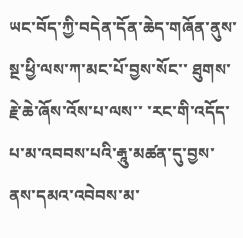ཡང་བོད་ཀྱི་བདེན་དོན་ཆེད་གཞོན་ནུས་སྔ་ཕྱི་ལས་ཀ་མང་པོ་བྱས་སོང་་ ཐུགས་རྗེ་ཆེ་ཞོས་འོས་པ་ལས་་ ་རང་གི་འདོད་པ་མ་འབབས་པའི་རྒཱུ་མཚན་དུ་བྱས་ནས་དམའ་འབེབས་མ་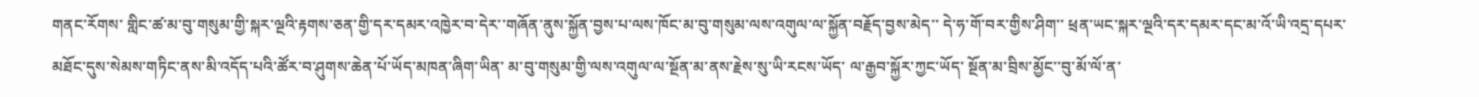གནང་རོགས་ གླིང་ཚ་མ་བུ་གསུམ་གྱི་སྐར་ལྔའི་རྟགས་ཅན་གྱི་དར་དམར་འཁྱེར་བ་དེར་་གཞོན་ནུས་སྐྱོན་བྱས་པ་ལས་ཁོང་མ་བུ་གསུམ་ལས་འགུལ་ལ་སྐྱོན་བརྗོད་བྱས་མེད་་ དེ་ཧ་གོ་བར་གྱིས་ཤིག་་ ཕྲན་ཡང་སྐར་ལྔའི་དར་དམར་དང་མ་འོ་ཡི་འདྲ་དཔར་མཐོང་དུས་སེམས་གཏིང་ནས་མི་འདོད་པའི་ཚོར་བ་ཤུགས་ཆེན་པོ་ཡོད་མཁན་ཞིག་ཡིན་ མ་བུ་གསུམ་གྱི་ལས་འགུལ་ལ་སྔོན་མ་ནས་རྗེས་སུ་ཡི་རངས་ཡོད་ ལ་རྒྱབ་སྐྱོར་ཀྱང་ཡོད་ སྔོན་མ་བྲིས་མྱོང་་བུ་མོ་ལོ་ན་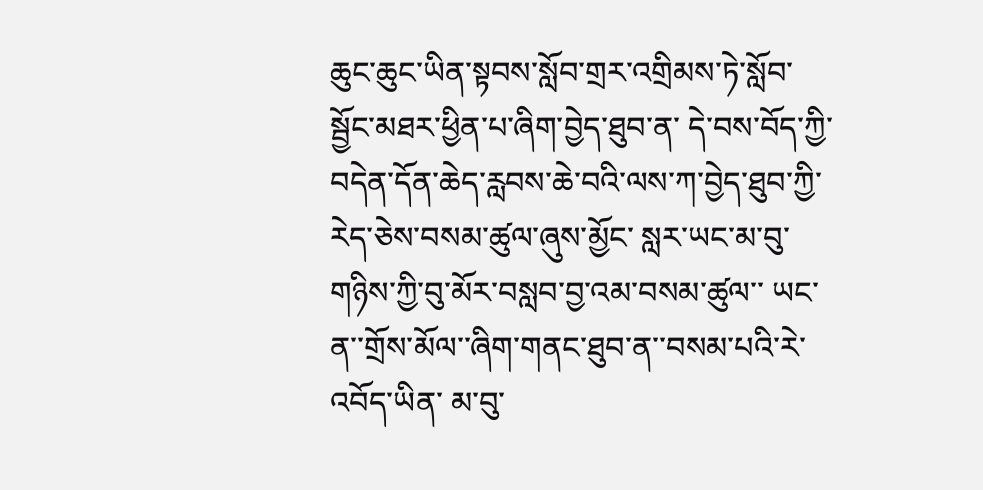ཆུང་ཆུང་ཡིན་སྟབས་སློབ་གྲར་འགྲིམས་ཏེ་སློབ་སྦྱོང་མཐར་ཕྱིན་པ་ཞིག་བྱེད་ཐུབ་ན་ དེ་བས་བོད་ཀྱི་བདེན་དོན་ཆེད་རླབས་ཆེ་བའི་ལས་ཀ་བྱེད་ཐུབ་ཀྱི་རེད་ཅེས་བསམ་ཚུལ་ཞུས་མྱོང་ སླར་ཡང་མ་བུ་གཉིས་ཀྱི་བུ་མོར་བསླབ་བྱ་འམ་བསམ་ཚུལ་་ ཡང་ན་་གྲོས་མོལ་་ཞིག་གནང་ཐུབ་ན་་བསམ་པའི་རེ་འབོད་ཡིན་ མ་བུ་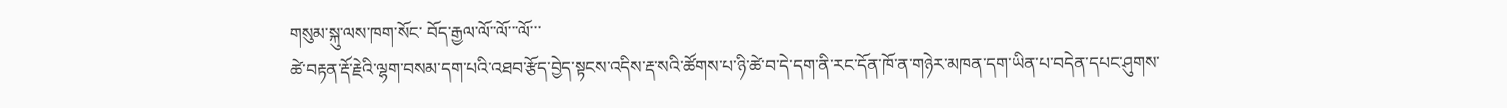གསུམ་སྐུ་ལས་ཁག་སོང་ བོད་རྒྱལ་ལོ་་ལོ་་་ལོ་་་
ཚེ་བརྟན་རྡོ་རྗེའི་ལྷག་བསམ་དག་པའི་འཐབ་རྩོད་བྱེད་སྟངས་འདིས་རྡ་སའི་ཚོགས་པ་ཉི་ཚེ་བ་དེ་དག་ནི་རང་དོན་ཁོ་ན་གཉེར་མཁན་དག་ཡིན་པ་བདེན་དཔང་ཤུགས་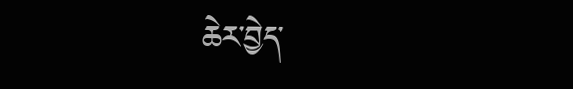ཆེར་བྱེད་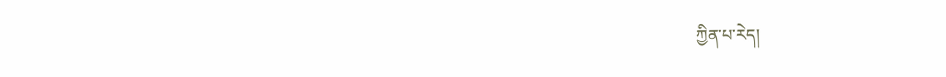ཀྱིན་པ་རེད།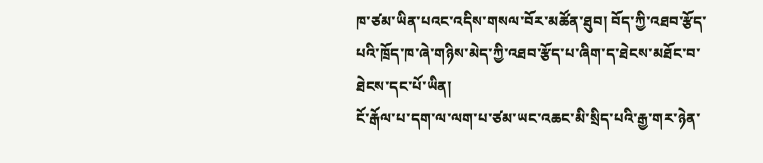ཁ་ཙམ་ཡིན་པའང་འདིས་གསལ་བོར་མཚོན་ཐུབ། བོད་ཀྱི་འཐབ་རྩོད་པའི་ཁྲོད་ཁ་ཞེ་གཉིས་མེད་ཀྱི་འཐབ་རྩོད་པ་ཞིག་ད་ཐེངས་མཐོང་བ་ཐེངས་དང་པོ་ཡིན།
ངོ་རྒོལ་པ་དག་ལ་ལག་པ་ཙམ་ཡང་འཆང་མི་སྲིད་པའི་རྒྱ་གར་ཉེན་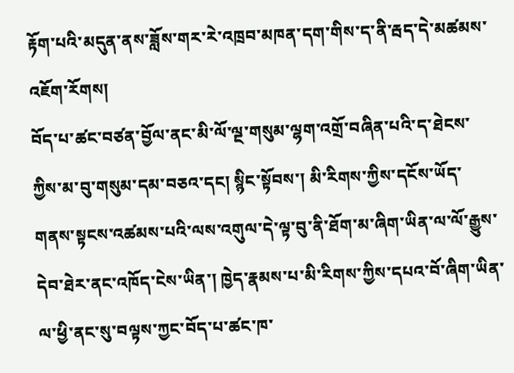རྟོག་པའི་མདུན་ནས་ཟློས་གར་རེ་འཁྲབ་མཁན་དག་གིས་ད་ནི་རྦད་དེ་མཚམས་འཇོག་རོགས།
བོད་པ་ཚང་བཙན་བྱོལ་ནང་མི་ལོ་ལྔ་གསུམ་ལྷག་འགྲོ་བཞིན་པའི་ད་ཐེངས་ཀྱིས་མ་བུ་གསུམ་དམ་བཅའ་དང། སྙིང་སྟོབས་། མི་རིགས་ཀྱིས་དངོས་ཡོད་གནས་སྟངས་འཚམས་པའི་ལས་འགུལ་དེ་ལྟ་བུ་ནི་ཐོག་མ་ཞིག་ཡིན་ལ་ལོ་རྒྱུས་དེབ་ཐེར་ནང་འཁོད་ངེས་ཡིན་། ཁྱེད་རྣམས་པ་མི་རིགས་ཀྱིས་དཔའ་བོ་ཞིག་ཡིན་ལ་ཕྱི་ནང་སུ་བལྟས་ཀྱང་བོད་པ་ཚང་ཁ་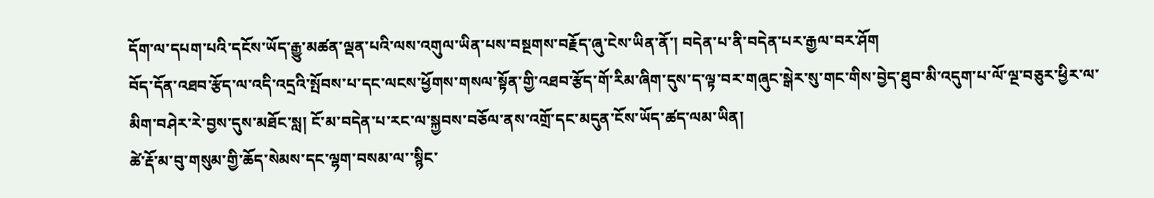དོག་ལ་དཔག་པའི་དངོས་ཡོད་རྒྱུ་མཚན་ལྡན་པའི་ལས་འགུལ་ཡིན་པས་བསྔགས་བརྗོད་ཞུ་ངེས་ཡིན་ནོ་། བདེན་པ་ནི་བདེན་པར་རྒྱལ་བར་ཤོག
བོད་དོན་འཐབ་རྩོད་ལ་འདི་འདྲའི་སྤོབས་པ་དང་ལངས་ཕྱོགས་གསལ་སྟོན་གྱི་འཐབ་རྩོད་གོ་རིམ་ཞིག་དུས་ད་ལྟ་བར་གཞུང་སྒེར་སུ་གང་གིས་བྱེད་ཐུབ་མི་འདུག་པ་ལོ་ལྔ་བཅུར་ཕྱིར་ལ་མིག་བཤེར་རེ་བྱས་དུས་མཐོང་སླ། ངོ་མ་བདེན་པ་རང་ལ་སྐྱབས་བཅོལ་ནས་འགྲོ་དང་མདུན་ངོས་ཡོད་ཚད་ལམ་ཡིན།
ཚེ་རྡོ་མ་བུ་གསུམ་གྱི་ཆོད་སེམས་དང་ལྷག་བསམ་ལ་་སྙིང་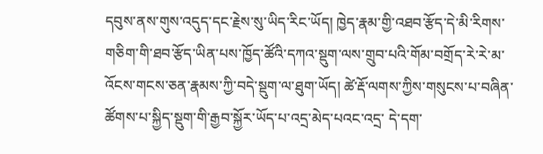དབུས་ནས་གུས་འདུད་དང་རྗེས་སུ་ཡིད་རིང་ཡོད། ཁྱེད་རྣམ་གྱི་འཐབ་རྩོད་དེ་མི་རིགས་གཅིག་གི་ཐབ་རྩོད་ཡིན་པས་ཁྱོད་ཚོའི་དཀའ་སྡུག་ལས་གྲུབ་པའི་གོམ་བགྲོད་རེ་རེ་མ་འོངས་གངས་ཅན་རྣམས་ཀྱི་བདེ་སྡུག་ལ་ཐུག་ཡོད། ཚེ་རྡོ་ལགས་ཀྱིས་གསུངས་པ་བཞིན་ཚོགས་པ་སྐྱིད་སྡུག་གི་རྒྱབ་སྐྱོར་ཡོད་པ་འདྲ་མེད་པའང་འདྲ་ དེ་དག་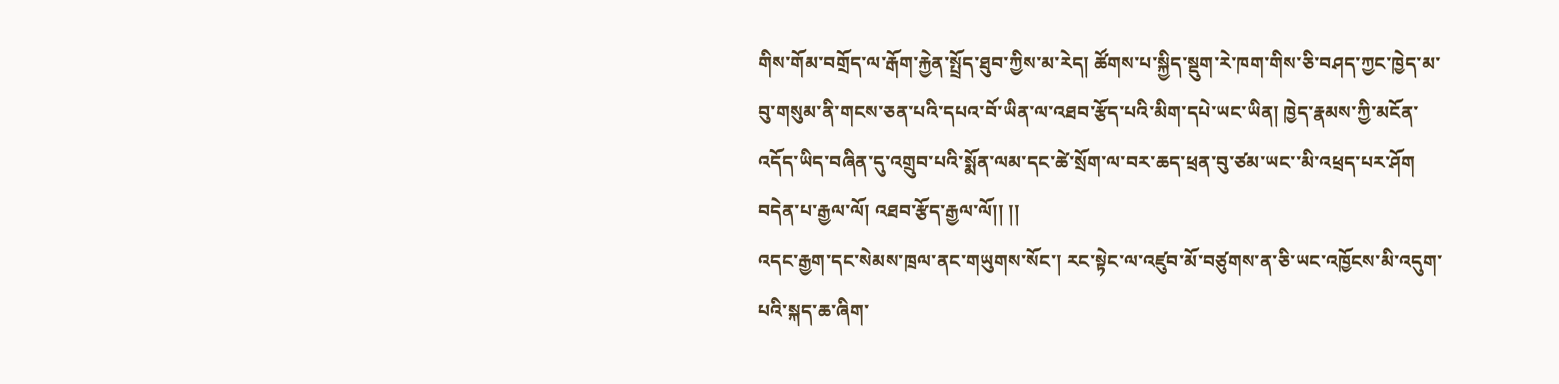གིས་གོམ་བགྲོད་ལ་རྒོག་རྐྱེན་སྤྲོད་ཐུབ་ཀྱིས་མ་རེད། ཚོགས་པ་སྐྱིད་སྡུག་རེ་ཁག་གིས་ཅི་བཤད་ཀྱང་ཁྱེད་མ་བུ་གསུམ་ནི་གངས་ཅན་པའི་དཔའ་བོ་ཡིན་ལ་འཐབ་རྩོད་པའི་མིག་དཔེ་ཡང་ཡིན། ཁྱེད་རྣམས་ཀྱི་མངོན་འདོད་ཡིད་བཞིན་དུ་འགྲུབ་པའི་སྨོན་ལམ་དང་ཚེ་སྲོག་ལ་བར་ཆད་ཕྲན་བུ་ཙམ་ཡང་་མི་འཕྲད་པར་ཤོག བདེན་པ་རྒྱལ་ལོ། འཐབ་རྩོད་རྒྱལ་ལོ།། །།
འདང་རྒྱག་དང་སེམས་ཁྲལ་ནང་གཡུགས་སོང་། རང་སྟེང་ལ་འཛུབ་མོ་བཙུགས་ན་ཅི་ཡང་འཁྱོངས་མི་འདུག་པའི་སྐད་ཆ་ཞིག་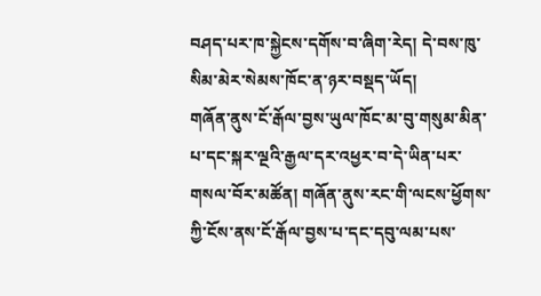བཤད་པར་ཁ་སྐྱེངས་དགོས་བ་ཞིག་རེད། དེ་བས་ཁུ་སིམ་མེར་སེམས་ཁོང་ན་ཉར་བསྡད་ཡོད།
གཞོན་ནུས་ངོ་རྒོལ་བྱས་ཡུལ་ཁོང་མ་བུ་གསུམ་མིན་པ་དང་སྐར་ལྔའི་རྒྱལ་དར་འཕྱར་བ་དེ་ཡིན་པར་གསལ་བོར་མཚོན། གཞོན་ནུས་རང་གི་ལངས་ཕྱོགས་ཀྱི་ངོས་ནས་ངོ་རྒོལ་བྱས་པ་དང་དབུ་ལམ་པས་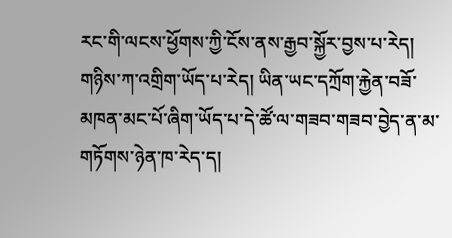རང་གི་ལངས་ཕྱོགས་ཀྱི་ངོས་ནས་རྒྱབ་སྐྱོར་བྱས་པ་རེད། གཉིས་ཀ་འགྲིག་ཡོད་པ་རེད། ཡིན་ཡང་དཀྲོག་རྐྱེན་བཟོ་མཁན་མང་པོ་ཞིག་ཡོད་པ་དེ་ཚོ་ལ་གཟབ་གཟབ་བྱེད་ན་མ་གཏོགས་ཉེན་ཁ་རེད་ད།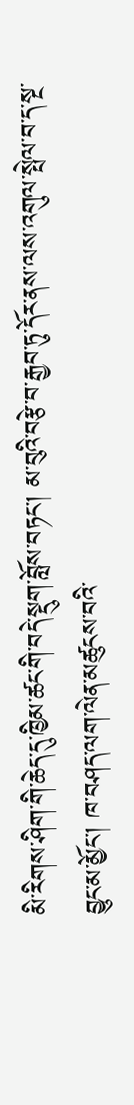མི་རིགས་ཤིག་གི་ཆེད་དུ་ཁྱིམ་ཚང་གི་བདེ་སྡུག་བློས་བཏང་། མ་བུའི་བརྩེ་བ་རྒྱབ་ཏུ་དོར་ནས་ལས་འགུལ་སྤེལ་བ་ད་སྔ་བྱུང་མ་མྱོང་། ཁ་བཤད་ལག་ལེན་མཚུངས་བའི་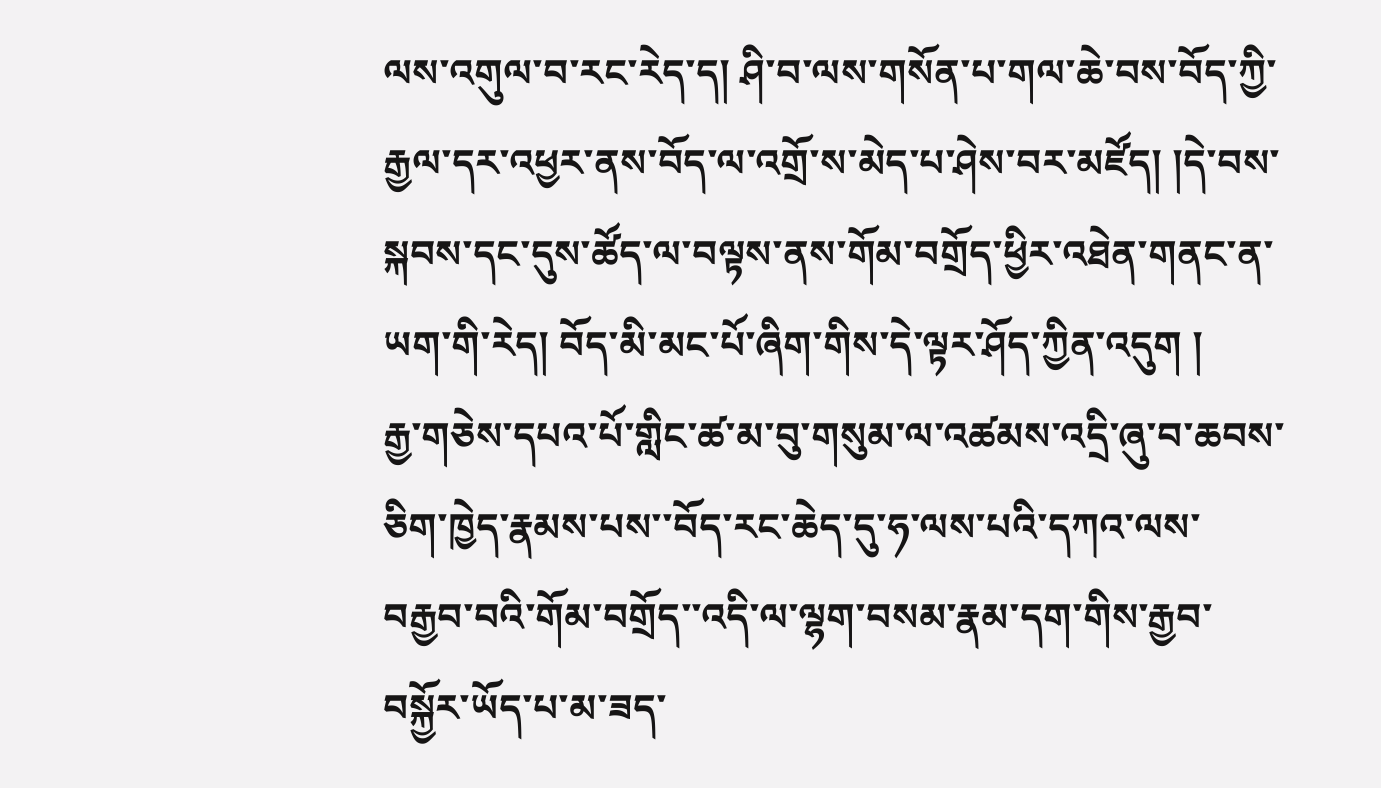ལས་འགུལ་བ་རང་རེད་ད། ཤི་བ་ལས་གསོན་པ་གལ་ཆེ་བས་བོད་ཀྱི་རྒྱལ་དར་འཕྱར་ནས་བོད་ལ་འགྲོ་ས་མེད་པ་ཤེས་བར་མཛོད། །དེ་བས་སྐབས་དང་དུས་ཚོད་ལ་བལྟས་ནས་གོམ་བགྲོད་ཕྱིར་འཐེན་གནང་ན་ཡག་གི་རེད། བོད་མི་མང་པོ་ཞིག་གིས་དེ་ལྟར་ཤོད་ཀྱིན་འདུག །
རྒྱ་གཅེས་དཔའ་པོ་གླིང་ཚ་མ་བུ་གསུམ་ལ་འཚམས་འདྲི་ཞུ་བ་ཆབས་ཅིག་ཁྱེད་རྣམས་པས་་བོད་རང་ཆེད་དུ་ཧ་ལས་པའི་དཀའ་ལས་བརྒྱབ་བའི་གོམ་བགྲོད་་འདི་ལ་ལྷག་བསམ་རྣམ་དག་གིས་རྒྱབ་བསྐྱོར་ཡོད་པ་མ་ཟད་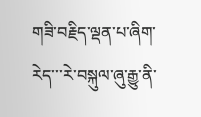གཟི་བརྗིད་ལྡན་པ་ཞིག་རེད་་་རེ་བསྐུལ་ཞུ་རྒྱུ་ནི་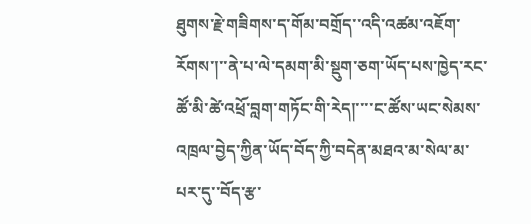ཐུགས་རྗེ་གཟིགས་ད་གོམ་བགྲོད་་འདི་འཚམ་འཇོག་རོགས་།་་ནེ་པ་ལེ་དམག་མི་སྡུག་ཅག་ཡོད་པས་ཁྱེད་རང་ཚོ་མི་ཚེ་འཕྲོ་བླག་གཏོང་གི་རེད།་་་་ང་ཚོས་ཡང་སེམས་འཁྲལ་བྱེད་ཀྱིན་ཡོད་བོད་ཀྱི་བདེན་མཐའ་མ་སེལ་མ་པར་དུ་་བོད་རྩ་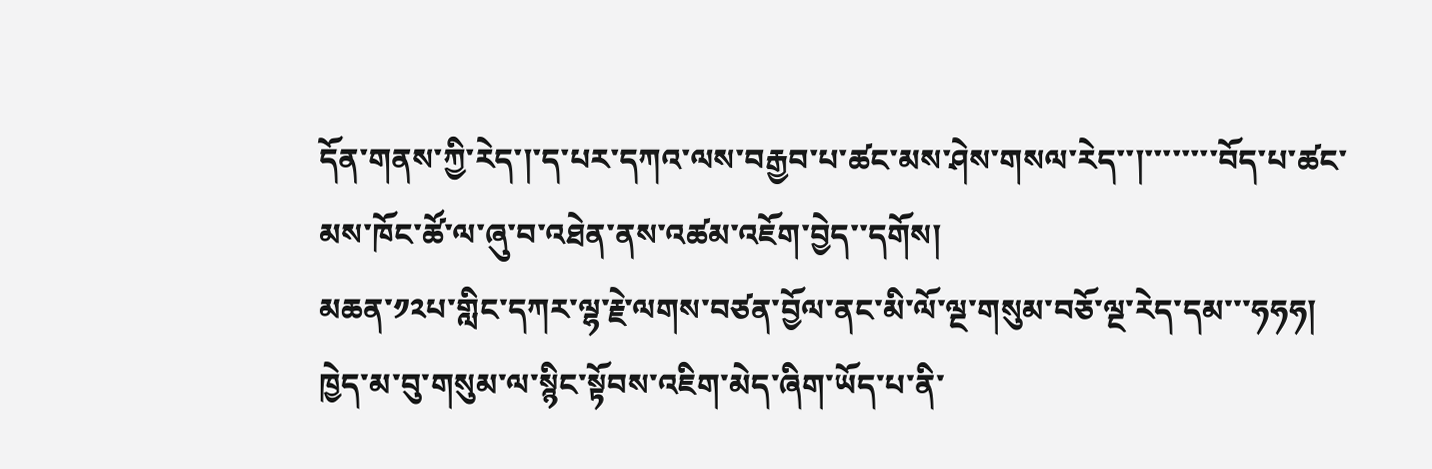དོན་གནས་ཀྱི་རེད་།་ད་པར་དཀའ་ལས་བརྒྱབ་པ་ཚང་མས་ཤེས་གསལ་རེད་་།་་་་་་་་བོད་པ་ཚང་མས་ཁོང་ཚོ་ལ་ཞུ་བ་འཐེན་ནས་འཚམ་འཇོག་བྱེད་་དགོས།
མཆན་༡༢པ་གླིང་དཀར་ལྷ་རྗེ་ལགས་བཙན་བྱོལ་ནང་མི་ལོ་ལྔ་གསུམ་བཅོ་ལྔ་རེད་དམ་་་ཧཧཧ།
ཁྱེད་མ་བུ་གསུམ་ལ་སྙིང་སྟོབས་འཇིག་མེད་ཞིག་ཡོད་པ་ནི་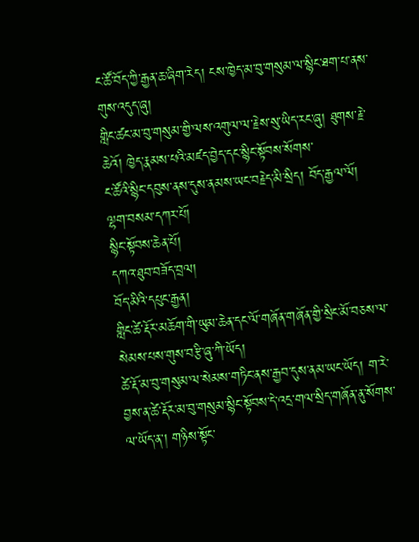ང་ཚོ་བོད་ཀྱི་རྒྱན་ཆ་ཞིག་རེད། ངས་ཁྱེད་མ་བུ་གསུམ་ལ་སྙིང་ཐག་པ་ནས་གུས་འདུད་ཞུ།
གླིང་ཚང་མ་བུ་གསུམ་གྱི་ལས་འགུལ་ལ་རྗེས་སུ་ཡིད་རང་ཞུ། ཐུགས་རྗེ་ཆེའོ། ཁྱེད་རྣམས་པའི་མཛད་བྱེད་དང་སྙིང་སྟོབས་སོགས་
ང་ཚོའི་སྙིང་དབུས་ནས་དུས་ནམས་ཡང་བརྗེད་མི་སྲིད། བོད་རྒྱལ་ལོ།
ལྷག་བསམ་དཀར་པོ།
སྙིང་སྟོབས་ཆེན་པོ།
དཀའ་ཐུབ་བཟོད་བྲལ།
བོད་མིའི་དཔུང་རྒྱན།
གླིང་ཚེ་རྡོར་མཆོག་གི་ཡུམ་ཆེན་དང་ལོ་གཞོན་གཞོན་གྱི་སྲིང་མོ་བཅས་ལ་སེམས་པས་གུས་བརྩི་ཞུ་ཀི་ཡོད།
ཚེ་རྡོ་མ་བུ་གསུམ་ལ་སེམས་གཏིང་ནས་རྒྱབ་དུས་ནམ་ཡང་ཡོད། ག་རེ་བྱས་ན་ཚེ་རྡོར་མ་བུ་གསུམ་སྙིང་སྟོབས་དེ་འདྲ་གལ་སྲིད་གཞོན་ནུ་སོགས་ལ་ཡོད་ན་། གཉིས་སྟོང་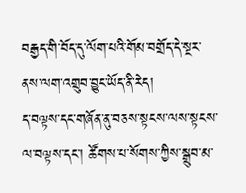བརྒྱད་གི་བོད་དུ་ལོག་པའི་གོམ་བགྲོད་དེ་སྔར་ནས་ལག་འགྲུབ་བྱུང་ཡོད་ནི་རེད།
ད་བལྟས་དང་གཞོན་ནུ་བཅས་སྟངས་ལས་སྟངས་ལ་བལྟས་དང་། ཚོགས་པ་སོགས་ཀྱིས་སྒྲུབ་མ་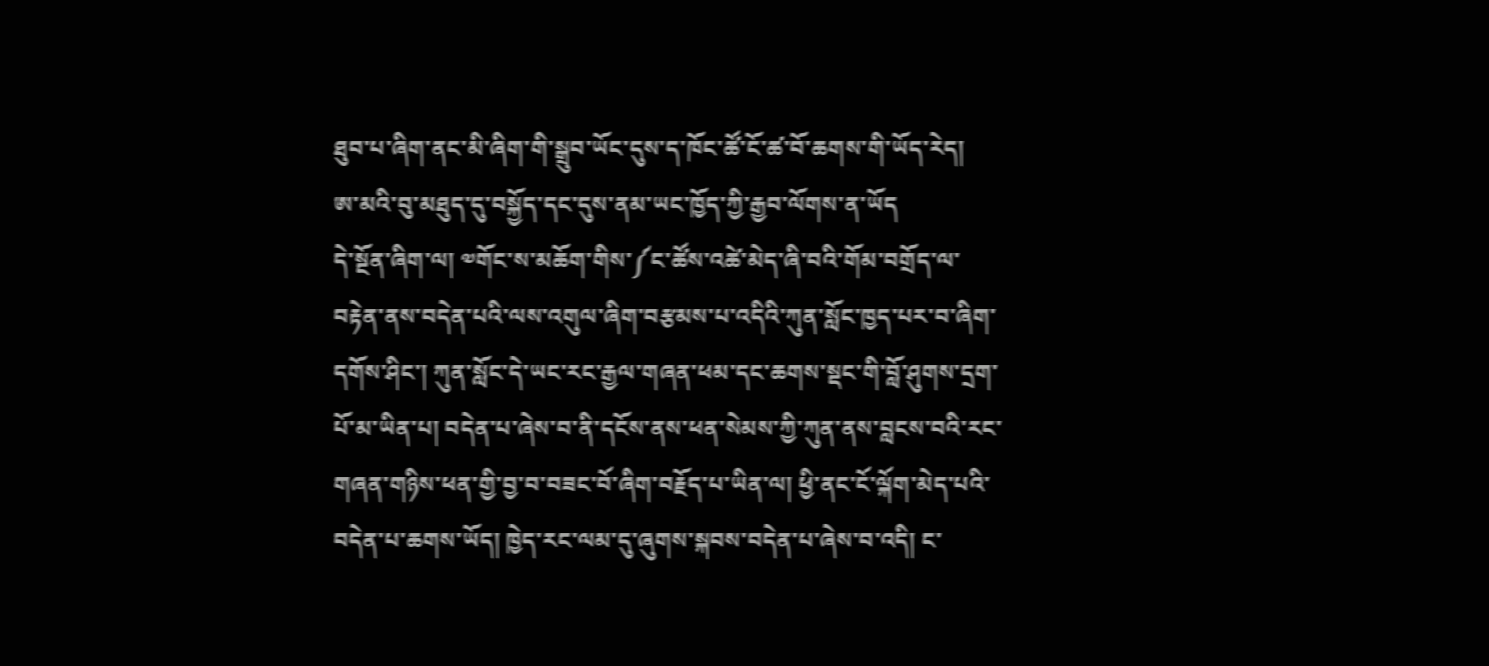ཐུབ་པ་ཞིག་ནང་མི་ཞིག་གི་སྒྲུབ་ཡོང་དུས་ད་ཁོང་ཚོ་ངོ་ཚ་བོ་ཆགས་གི་ཡོད་རེད།
ཨ་མའི་བུ་མཐུད་དུ་བསྐྱོད་དང་དུས་ནམ་ཡང་ཁྱོད་ཀྱི་རྒྱབ་ལོགས་ན་ཡོད
དེ་སྔོན་ཞིག་ལ། ༧གོང་ས་མཆོག་གིས་༼ང་ཚོས་འཚེ་མེད་ཞི་བའི་གོམ་བགྲོད་ལ་བརྟེན་ནས་བདེན་པའི་ལས་འགུལ་ཞིག་བརྩམས་པ་འདིའི་ཀུན་སློང་ཁྱད་པར་བ་ཞིག་དགོས་ཤིང་། ཀུན་སློང་དེ་ཡང་རང་རྒྱལ་གཞན་ཕམ་དང་ཆགས་སྡང་གི་བློ་ཤུགས་དྲག་པོ་མ་ཡིན་པ། བདེན་པ་ཞེས་བ་ནི་དངོས་ནས་ཕན་སེམས་ཀྱི་ཀུན་ནས་བླངས་བའི་རང་གཞན་གཉིས་ཕན་གྱི་བྱ་བ་བཟང་བོ་ཞིག་བརྗོད་པ་ཡིན་ལ། ཕྱི་ནང་ངོ་ལྐོག་མེད་པའི་བདེན་པ་ཆགས་ཡོད། ཁྱེད་རང་ལམ་དུ་ཞུགས་སྐབས་བདེན་པ་ཞེས་བ་འདི། ང་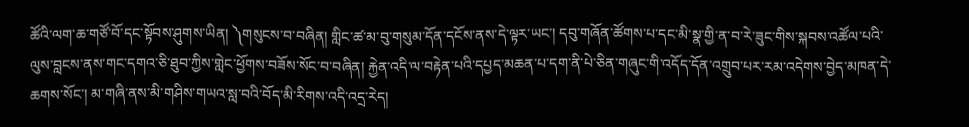ཚོའི་ལག་ཆ་གཙོ་བོ་དང་སྟོབས་ཤུགས་ཡིན། ༽གསུངས་བ་བཞིན། གླིང་ཚ་མ་བུ་གསུམ་དོན་དངོས་ནས་དེ་ལྟར་ཡང་། དབུ་གཞོན་ཚོགས་པ་དང་མི་སྣ་གྱི་ན་བ་རེ་ཟུང་གིས་སྐབས་འཚོལ་པའི་ལུས་བླངས་ནས་གང་དགའ་ཅི་ཐུབ་ཀྱིས་གླེང་ཕྱོགས་བཟོས་སོང་བ་བཞིན། རྐྱེན་འདི་ལ་བརྟེན་པའི་དཔྱད་མཆན་པ་དག་ནི་པེ་ཅིན་གཞུང་གི་འདོད་དོན་འགྲུབ་པར་རམ་འདེགས་བྱེད་མཁན་དེ་ཆགས་སོང་། མ་གཞི་ནས་མི་གཤིས་གཡའ་སླ་བའི་བོད་མི་རིགས་འདི་འདྲ་རེད།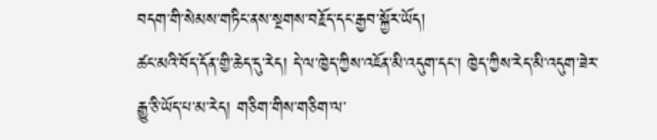བདག་གི་སེམས་གཏིང་ནས་སྔགས་བརྗོད་དང་རྒྱབ་སྐྱོར་ཡོད།
ཚང་མའི་བོད་དོན་གྱི་ཆེད་དུ་རེད། དེ་ལ་ཁྱེད་ཀྱིས་འཇོན་མི་འདུག་དང་། ཁྱེད་ཀྱིས་རེད་མི་འདུག་ཟེར་རྒྱུ་ཅི་ཡོད་པ་མ་རེད། གཅིག་གིས་གཅིག་ལ་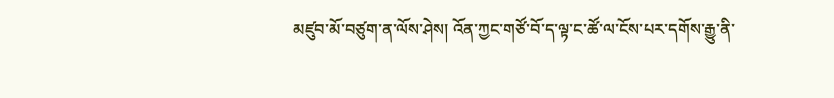མཛུབ་མོ་བཙུག་ན་ལོས་ཤེས། འོན་ཀྱང་གཙོ་བོ་ད་ལྟ་ང་ཚོ་ལ་ངོས་པར་དགོས་རྒྱུ་ནི་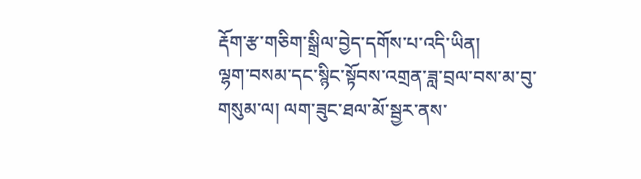རྡོག་རྩ་གཅིག་སྒྲིལ་བྱེད་དགོས་པ་འདི་ཡིན།
ལྷག་བསམ་དང་སྙིང་སྟོབས་འགྲན་ཟླ་བྲལ་བས་མ་བུ་གསུམ་ལ། ལག་ཟུང་ཐལ་མོ་སྦྱར་ནས་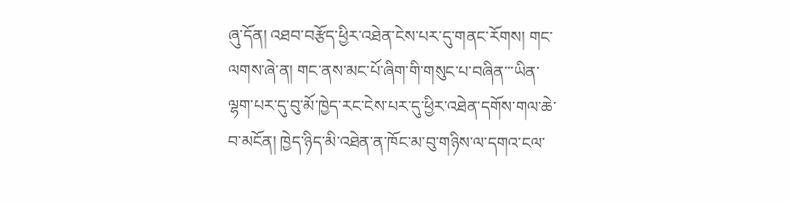ཞུ་དོན། འཐབ་བརྩོད་ཕྱིར་འཐེན་ངེས་པར་དུ་གནང་རོགས། གང་ལགས་ཞེ་ན། གང་ནས་མང་པོ་ཞིག་གི་གསུང་པ་བཞིན་་་ཡིན་
ལྷག་པར་དུ་བུ་མོ་ཁྱེད་རང་ངེས་པར་དུ་ཕྱིར་འཐེན་དགོས་གལ་ཆེ་བ་མངོན། ཁྱེད་ཉིད་མི་འཐེན་ན་ཁོང་མ་བུ་གཉིས་ལ་དགའ་ངལ་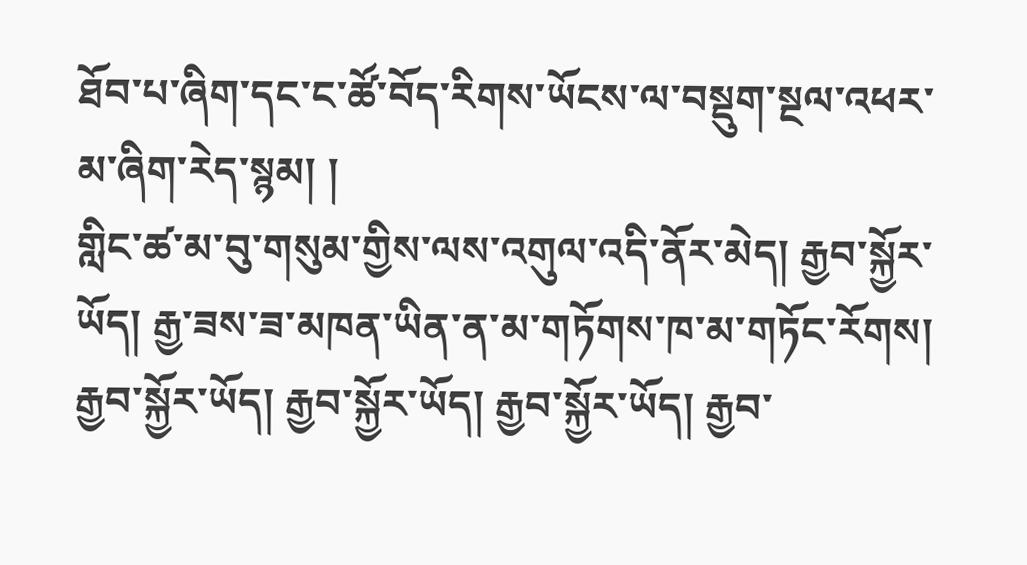ཐོབ་པ་ཞིག་དང་ང་ཚོ་བོད་རིགས་ཡོངས་ལ་བསྡུག་སྔལ་འཕར་མ་ཞིག་རེད་སྙམ། །
གླིང་ཚ་མ་བུ་གསུམ་གྱིས་ལས་འགུལ་འདི་ནོར་མེད། རྒྱབ་སྐྱོར་ཡོད། རྒྱ་ཟས་ཟ་མཁན་ཡིན་ན་མ་གཏོགས་ཁ་མ་གཏོང་རོགས།
རྒྱབ་སྐྱོར་ཡོད། རྒྱབ་སྐྱོར་ཡོད། རྒྱབ་སྐྱོར་ཡོད། རྒྱབ་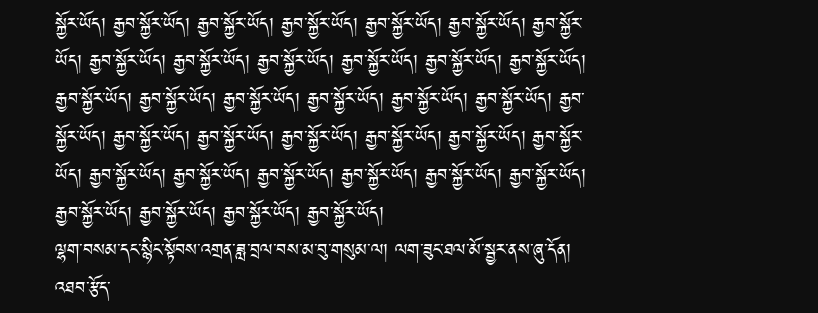སྐྱོར་ཡོད། རྒྱབ་སྐྱོར་ཡོད། རྒྱབ་སྐྱོར་ཡོད། རྒྱབ་སྐྱོར་ཡོད། རྒྱབ་སྐྱོར་ཡོད། རྒྱབ་སྐྱོར་ཡོད། རྒྱབ་སྐྱོར་ཡོད། རྒྱབ་སྐྱོར་ཡོད། རྒྱབ་སྐྱོར་ཡོད། རྒྱབ་སྐྱོར་ཡོད། རྒྱབ་སྐྱོར་ཡོད། རྒྱབ་སྐྱོར་ཡོད། རྒྱབ་སྐྱོར་ཡོད། རྒྱབ་སྐྱོར་ཡོད། རྒྱབ་སྐྱོར་ཡོད། རྒྱབ་སྐྱོར་ཡོད། རྒྱབ་སྐྱོར་ཡོད། རྒྱབ་སྐྱོར་ཡོད། རྒྱབ་སྐྱོར་ཡོད། རྒྱབ་སྐྱོར་ཡོད། རྒྱབ་སྐྱོར་ཡོད། རྒྱབ་སྐྱོར་ཡོད། རྒྱབ་སྐྱོར་ཡོད། རྒྱབ་སྐྱོར་ཡོད། རྒྱབ་སྐྱོར་ཡོད། རྒྱབ་སྐྱོར་ཡོད། རྒྱབ་སྐྱོར་ཡོད། རྒྱབ་སྐྱོར་ཡོད། རྒྱབ་སྐྱོར་ཡོད། རྒྱབ་སྐྱོར་ཡོད། རྒྱབ་སྐྱོར་ཡོད། རྒྱབ་སྐྱོར་ཡོད། རྒྱབ་སྐྱོར་ཡོད། རྒྱབ་སྐྱོར་ཡོད། རྒྱབ་སྐྱོར་ཡོད། རྒྱབ་སྐྱོར་ཡོད།
ལྷག་བསམ་དང་སྙིང་སྟོབས་འགྲན་ཟླ་བྲལ་བས་མ་བུ་གསུམ་ལ། ལག་ཟུང་ཐལ་མོ་སྦྱར་ནས་ཞུ་དོན། འཐབ་རྩོད་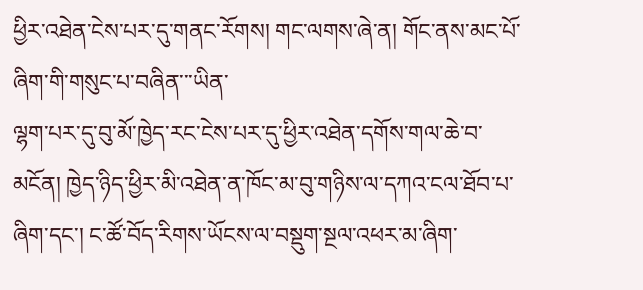ཕྱིར་འཐེན་ངེས་པར་དུ་གནང་རོགས། གང་ལགས་ཞེ་ན། གོང་ནས་མང་པོ་ཞིག་གི་གསུང་པ་བཞིན་་་ཡིན་
ལྷག་པར་དུ་བུ་མོ་ཁྱེད་རང་ངེས་པར་དུ་ཕྱིར་འཐེན་དགོས་གལ་ཆེ་བ་མངོན། ཁྱེད་ཉིད་ཕྱིར་མི་འཐེན་ན་ཁོང་མ་བུ་གཉིས་ལ་དཀའ་ངལ་ཐོབ་པ་ཞིག་དང་། ང་ཚོ་བོད་རིགས་ཡོངས་ལ་བསྡུག་སྔལ་འཕར་མ་ཞིག་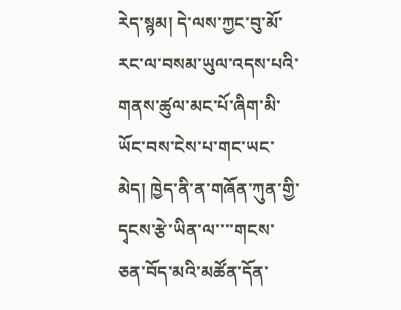རེད་སྙམ། དེ་ལས་ཀྱང་བུ་མོ་རང་ལ་བསམ་ཡུལ་འདས་པའི་གནས་ཚུལ་མང་པོ་ཞིག་མི་ཡོང་བས་ངེས་པ་གང་ཡང་མེད། ཁྱེད་ནི་ན་གཞོན་ཀུན་གྱི་དྭངས་རྩེ་ཡིན་ལ་་་་གངས་ཅན་བོད་མའི་མཚོན་དོན་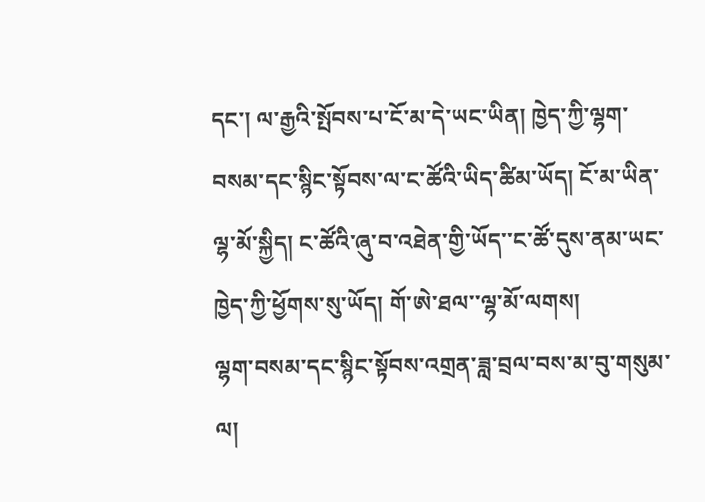དང་། ལ་རྒྱའི་སྤོབས་པ་ངོ་མ་དེ་ཡང་ཡིན། ཁྱེད་ཀྱི་ལྷག་བསམ་དང་སྙིང་སྟོབས་ལ་ང་ཚོའི་ཡིད་ཚིམ་ཡོད། ངོ་མ་ཡིན་ལྷ་མོ་སྐྱིད། ང་ཚོའི་ཞུ་བ་འཐེན་གྱི་ཡོད་་ང་ཚོ་དུས་ནམ་ཡང་ཁྱེད་ཀྱི་ཕྱོགས་སུ་ཡོད། གོ་ཨེ་ཐལ་་ལྷ་མོ་ལགས།
ལྷག་བསམ་དང་སྙིང་སྟོབས་འགྲན་ཟླ་བྲལ་བས་མ་བུ་གསུམ་ལ།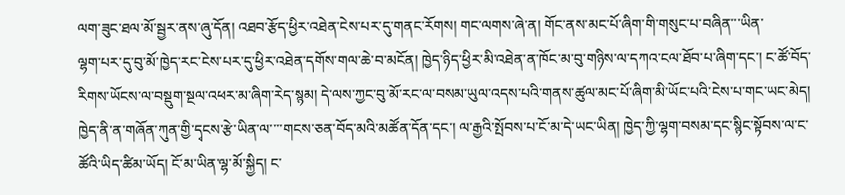ལག་ཟུང་ཐལ་མོ་སྦྱར་ནས་ཞུ་དོན། འཐབ་རྩོད་ཕྱིར་འཐེན་ངེས་པར་དུ་གནང་རོགས། གང་ལགས་ཞེ་ན། གོང་ནས་མང་པོ་ཞིག་གི་གསུང་པ་བཞིན་་་ཡིན་
ལྷག་པར་དུ་བུ་མོ་ཁྱེད་རང་ངེས་པར་དུ་ཕྱིར་འཐེན་དགོས་གལ་ཆེ་བ་མངོན། ཁྱེད་ཉིད་ཕྱིར་མི་འཐེན་ན་ཁོང་མ་བུ་གཉིས་ལ་དཀའ་ངལ་ཐོབ་པ་ཞིག་དང་། ང་ཚོ་བོད་རིགས་ཡོངས་ལ་བསྡུག་སྔལ་འཕར་མ་ཞིག་རེད་སྙམ། དེ་ལས་ཀྱང་བུ་མོ་རང་ལ་བསམ་ཡུལ་འདས་པའི་གནས་ཚུལ་མང་པོ་ཞིག་མི་ཡོང་པའི་ངེས་པ་གང་ཡང་མེད། ཁྱེད་ནི་ན་གཞོན་ཀུན་གྱི་དྭངས་རྩེ་ཡིན་ལ་་་་གངས་ཅན་བོད་མའི་མཚོན་དོན་དང་། ལ་རྒྱའི་སྤོབས་པ་ངོ་མ་དེ་ཡང་ཡིན། ཁྱེད་ཀྱི་ལྷག་བསམ་དང་སྙིང་སྟོབས་ལ་ང་ཚོའི་ཡིད་ཚིམ་ཡོད། ངོ་མ་ཡིན་ལྷ་མོ་སྐྱིད། ང་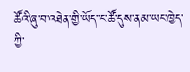ཚོའི་ཞུ་བ་འཐེན་གྱི་ཡོད་་ང་ཚོ་དུས་ནམ་ཡང་ཁྱེད་ཀྱི་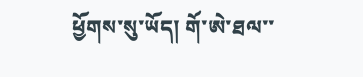ཕྱོགས་སུ་ཡོད། གོ་ཨེ་ཐལ་་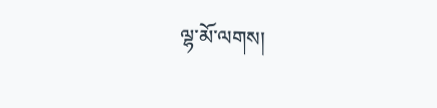ལྷ་མོ་ལགས།